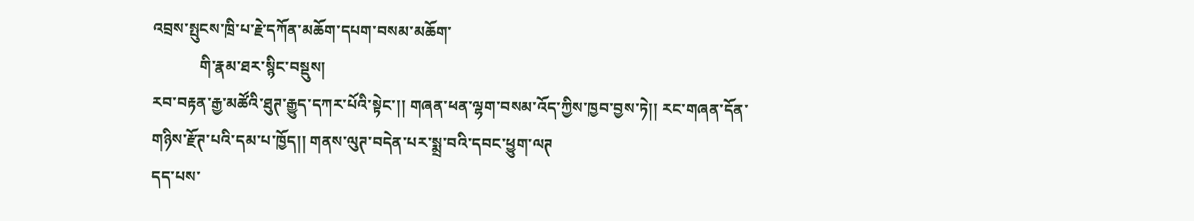འབྲས་སྤུངས་ཁྲི་པ་རྗེ་དཀོན་མཆོག་དཔག་བསམ་མཆོག་
            གི་རྣམ་ཐར་སྙིང་བསྡུས།
རབ་བརྟན་རྒྱ་མཚོའི་ཐུཊ་རྒྱུད་དཀར་པོའི་སྟེང་།། གཞན་ཕན་ལྷག་བསམ་འོད་ཀྱིས་ཁྱབ་བྱས་ཏེ།། རང་གཞན་དོན་གཉིས་རྫོཊ་པའི་དམ་པ་ཁྱོད།། གནས་ལུཊ་བདེན་པར་སྨྲ་བའི་དབང་ཕྱུག་ལཊ
དད་པས་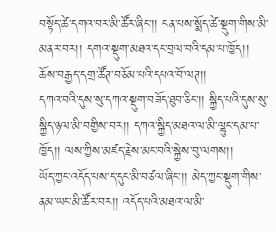བསྟོད་ཚེ་དགའ་བར་མི་ཚོར་ཞིང་།། ངན་པས་སྨོད་ཚེ་སྡུག་གིས་མི་མནར་བར།། དགའ་སྡུག་མཐའ་དང་བྲལ་བའི་དམ་པ་ཁྱོད།། ཆོས་བརྒྱད་དགྲ་ཚོཊ་བཅོམ་པའི་དཔའ་བོ་ལཊ།།
དཀའ་བའི་དུས་སུ་དཀའ་སྡུག་བཟོད་ཐུབ་ཅིང་།། སྐྱིད་པའི་དུས་སུ་སྐྱིད་ཉལ་མི་བགྱིས་བར།། དཀའ་སྐྱིད་མཐའ་ལ་མི་ལྷུང་དམ་པ་ཁྱོད།། ལས་ཀྱིས་མཛད་རྗེས་མང་བའི་སྐྱེས་བུ་ལགས།།
ཡོད་ཀྱང་འདོད་པས་ད་དུང་མི་བཙལ་ཞིང་།། མེད་ཀྱང་སྡུག་གིས་ནམ་ཡང་མི་ཚོར་བར།། འདོད་པའི་མཐའ་ལ་མི་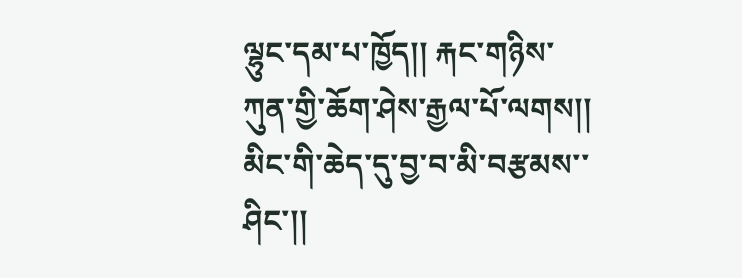ལྷུང་དམ་པ་ཁྱོད།། རྐང་གཉིས་ཀུན་གྱི་ཆོག་ཤེས་རྒྱལ་པོ་ལགས།།
མིང་གི་ཆེད་དུ་བྱ་བ་མི་བརྩམས་་ཤིང་།།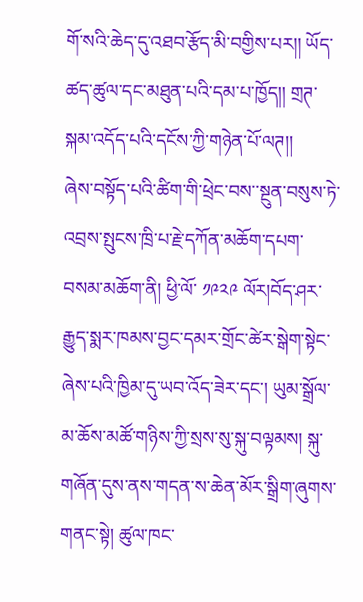གོ་སའི་ཆེད་དུ་འཐབ་རྩོད་མི་བགྱིས་པར།། ཡོད་ཚད་ཚུལ་དང་མཐུན་པའི་དམ་པ་ཁྱོད།། གྲཊ་སྐམ་འདོད་པའི་དངོས་ཀྱི་གཉེན་པོ་ལཊ།།
ཞེས་བསྟོད་པའི་ཚིག་གི་ཕྲེང་བས་་སྔུན་བསུས་ཏེ་འབྲས་སྤུངས་ཁྲི་པ་རྗེ་དཀོན་མཆོག་དཔག་བསམ་མཆོག་ནི། ཕྱི་ལོ་ ༡༩༢༩ ལོར།བོད་ཤར་རྒྱུད་སྨར་ཁམས་བྱང་དམར་གྲོང་ཚེར་སྒེག་སྟེང་ཞེས་པའི་ཁྱིམ་དུ་ཡབ་འོད་ཟེར་དང་། ཡུམ་སྒྲོལ་མ་ཆོས་མཚོ་གཉིས་ཀྱི་སྲས་སུ་སྐུ་བལྟམས། སྐུ་གཞོན་དུས་ནས་གདན་ས་ཆེན་མོར་སྒྲིག་ཞུགས་གནང་སྟེ། ཚུལ་ཁང་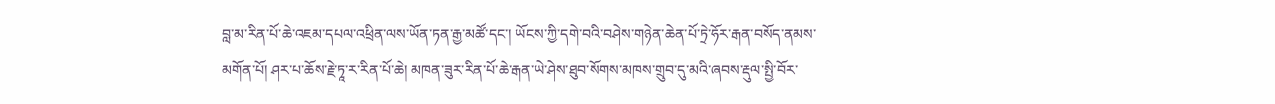བླ་མ་རིན་པོ་ཆེ་འཇམ་དཔལ་འཕྲིན་ལས་ཡོན་ཏན་རྒྱ་མཚོ་དང་། ཡོངས་ཀྱི་དགེ་བའི་བཤེས་གཉེན་ཆེན་པོ་ཏྲེ་ཧོར་རྒན་བསོད་ནམས་མགོན་པོ། ཤར་པ་ཆོས་རྗེ་ཏཱ་ར་རིན་པོ་ཆེ། མཁན་ཟུར་རིན་པོ་ཆེ་རྒན་ཡེ་ཤེས་ཐུབ་སོགས་མཁས་གྲུབ་དུ་མའི་ཞབས་རྡུལ་སྤྱི་བོར་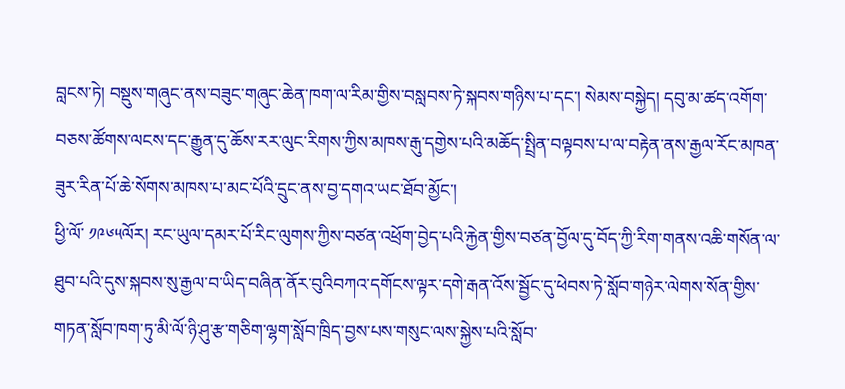བླངས་ཏེ། བསྡུས་གཞུང་ནས་བཟུང་གཞུང་ཆེན་ཁག་ལ་རིམ་གྱིས་བསླབས་ཏེ་སྐབས་གཉིས་པ་དང་། སེམས་བསྐྱེད། དབུ་མ་ཚད་འགོག་བཅས་ཚོགས་ལངས་དང་རྒྱུན་དུ་ཆོས་རར་ལུང་རིགས་ཀྱིས་མཁས་རྒུ་དགྱེས་པའི་མཆོད་སྤྲིན་བལྟབས་པ་ལ་བརྟེན་ནས་རྒྱལ་རོང་མཁན་ཟུར་རིན་པོ་ཆེ་སོགས་མཁས་པ་མང་པོའི་དྲུང་ནས་བྱ་དགའ་ཡང་ཐོབ་མྱོང་།
ཕྱི་ལོ་ ༡༩༦༥ལོར། རང་ཡུལ་དམར་པོ་རིང་ལུགས་ཀྱིས་བཙན་འཕྲོག་བྱེད་པའི་རྐྱེན་གྱིས་བཙན་བྱོལ་དུ་བོད་ཀྱི་རིག་གནས་འཆི་གསོན་ལ་ཐུབ་པའི་དུས་སྐབས་སུ་རྒྱལ་བ་ཡིད་བཞིན་ནོར་བུའིབཀའ་དགོངས་ལྟར་དགེ་རྒན་འོས་སྦྱོང་དུ་ཕེབས་ཏེ་སློབ་གཉེར་ལེགས་སོན་གྱིས་གཏན་སློབ་ཁག་ཏུ་མི་ལོ་ཉི་ཤུ་རྩ་གཅིག་ལྷག་སློབ་ཁྲིད་བྱས་པས་གསུང་ལས་སྐྱེས་པའི་སློབ་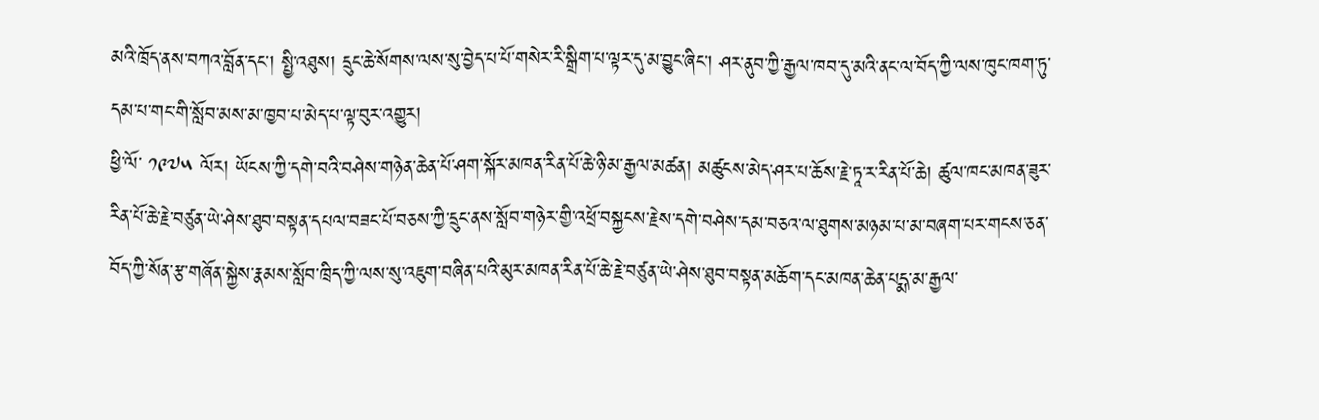མའི་ཁྲོད་ནས་བཀའ་བློན་དང་། སྤྱི་འཐུས། དྲུང་ཆེ་སོགས་ལས་སུ་བྱེད་པ་པོ་གསེར་རི་སྒྲིག་པ་ལྟར་དུ་མ་བྱུང་ཞིང་། ཤར་ནུབ་ཀྱི་རྒྱལ་ཁབ་དུ་མའི་ནང་ལ་བོད་ཀྱི་ལས་ཁུང་ཁག་ཏུ་དམ་པ་གང་གི་སློབ་མས་མ་ཁྱབ་པ་མེད་པ་ལྟ་བུར་འགྱུར།
ཕྱི་ལོ་ ༡༩༧༥ ལོར། ཡོངས་ཀྱི་དགེ་བའི་བཤེས་གཉེན་ཆེན་པོ་ཤག་སྐོར་མཁན་རིན་པོ་ཆེ་ཉི་མ་རྒྱལ་མཚན། མཚུངས་མེད་ཤར་པ་ཆོས་རྗེ་ཏཱ་ར་རིན་པོ་ཆེ། ཚུལ་ཁང་མཁན་ཟུར་རིན་པོ་ཆེ་རྗེ་བཙུན་ཡེ་ཤེས་ཐུབ་བསྟན་དཔལ་བཟང་པོ་བཅས་ཀྱི་དྲུང་ནས་སློབ་གཉེར་གྱི་འཕྲོ་བསྐྱངས་རྗེས་དགེ་བཤེས་དམ་བཅའ་ལ་ཐུགས་མཉམ་པ་མ་བཞག་པར་གངས་ཅན་བོད་ཀྱི་སོན་རྩ་གཞོན་སྐྱེས་རྣམས་སློབ་ཁྲིད་ཀྱི་ལས་སུ་འཇུག་བཞིན་པའི་མུར་མཁན་རིན་པོ་ཆེ་རྗེ་བཙུན་ཡེ་ཤེས་ཐུབ་བསྟན་མཆོག་དང་མཁན་ཆེན་པདྨ་མ་རྒྱལ་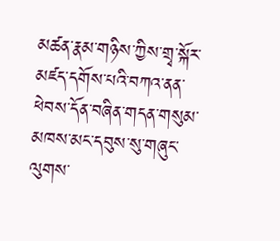མཚན་རྣམ་གཉིས་ཀྱིས་གྲྭ་སྐོར་མཛད་དགོས་པའི་བཀའ་ནན་ཕེབས་དོན་བཞིན་གདན་གསུམ་མཁས་མང་དབུས་སུ་གཞུང་ལུགས་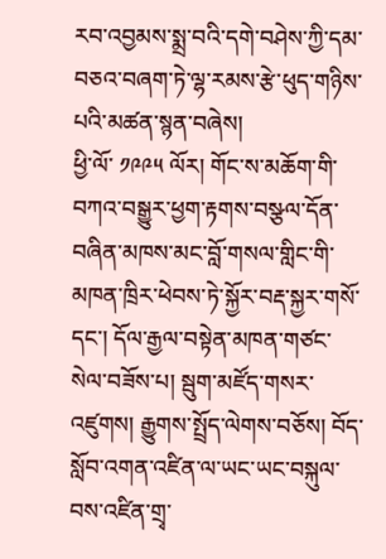རབ་འབྱམས་སྨྲ་བའི་དགེ་བཤེས་ཀྱི་དམ་བཅའ་བཞག་ཏེ་ལྷ་རམས་རྩེ་ཕུད་གཉིས་པའི་མཚན་སྙན་བཞེས།
ཕྱི་ལོ་ ༡༩༩༥ ལོར། གོང་ས་མཆོག་གི་བཀའ་བསྒྱུར་ཕྱག་རྟགས་བསྩལ་དོན་བཞིན་མཁས་མང་བློ་གསལ་གླིང་གི་མཁན་ཁྲིར་ཕེབས་ཏེ་སྐྱོར་བརྡ་སྐྱར་གསོ་དང་། དོལ་རྒྱལ་བསྟེན་མཁན་གཙང་སེལ་བཟོས་པ། སྦུག་མཛོད་གསར་འཛུགས། རྒྱུགས་སྤྲོད་ལེགས་བཅོས། བོད་སློབ་འགན་འཛིན་ལ་ཡང་ཡང་བསྐུལ་བས་འཛིན་གྲྭ་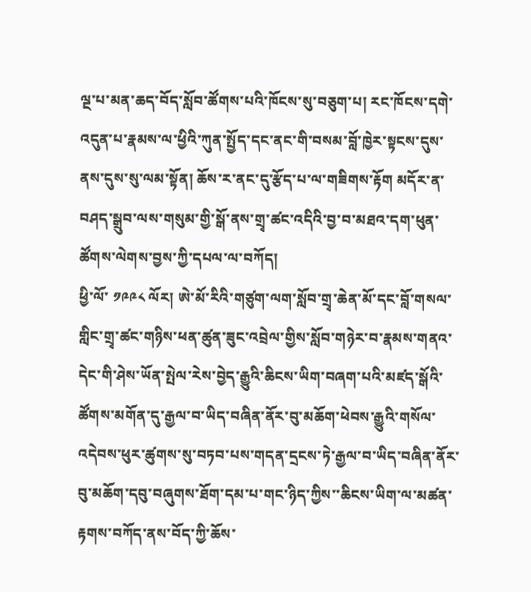ལྔ་པ་མན་ཆད་བོད་སློབ་ཚོགས་པའི་ཁོངས་སུ་བཅུག་པ། རང་ཁོངས་དགེ་འདུན་པ་རྣམས་ལ་ཕྱིའི་ཀུན་སྤྱོད་དང་ནང་གི་བསམ་བློ་ཁྱེར་སྟངས་དུས་ནས་དུས་སུ་ལམ་སྟོན། ཆོས་ར་ནང་དུ་རྩོད་པ་ལ་གཟིགས་རྟོག མདོར་ན་བཤད་སྒྲུབ་ལས་གསུམ་གྱི་སྒོ་ནས་གྲྭ་ཚང་འདིའི་བྱ་བ་མཐའ་དག་ཕུན་ཚོགས་ལེགས་བྱས་ཀྱི་དཔལ་ལ་བཀོད།
ཕྱི་ལོ་ ༡༩༩༨ ལོར། ཨེ་མོ་རིའི་གཙུག་ལག་སློབ་གྲྭ་ཆེན་མོ་དང་བློ་གསལ་གླིང་གྲྭ་ཚང་གཉིས་ཕན་ཚུན་ཟུང་འབྲེལ་གྱིས་སློབ་གཉེར་བ་རྣམས་གནའ་དེང་གི་ཤེས་ཡོན་སྤེལ་རེས་བྱེད་རྒྱུའི་ཆིངས་ཡིག་བཞག་པའི་མཛད་སྒོའི་ཚོགས་མགོན་དུ་རྒྱལ་བ་ཡིད་བཞིན་ནོར་བུ་མཆོག་ཕེབས་རྒྱུའི་གསོལ་འདེབས་ཕུར་ཚུགས་སུ་བཏབ་པས་གདན་དྲངས་ཏེ་རྒྱལ་བ་ཡིད་བཞིན་ནོར་བུ་མཆོག་དབུ་བཞུགས་ཐོག་དམ་པ་གང་ཉིད་ཀྱིས་་ཆིངས་ཡིག་ལ་མཚན་རྟགས་བཀོད་ནས་བོད་ཀྱི་ཆོས་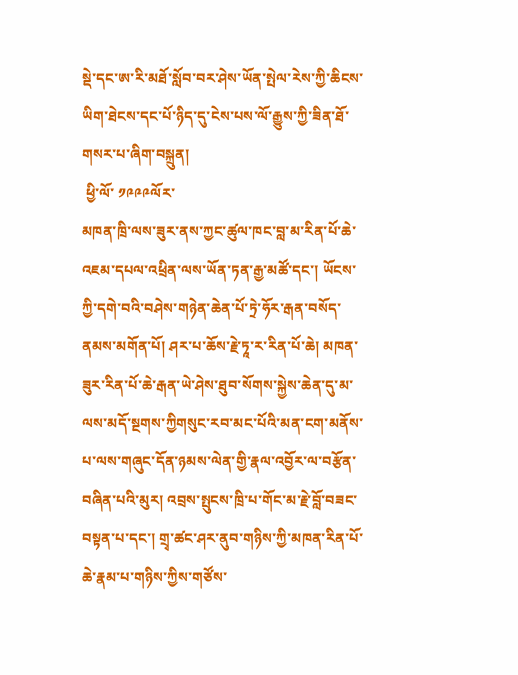སྡེ་དང་ཨ་རི་མཐོ་སློབ་བར་ཤེས་ཡོན་སྤེལ་རེས་ཀྱི་ཆིངས་ཡིག་ཐེངས་དང་པོ་ཉིད་དུ་ངེས་པས་ལོ་རྒྱུས་ཀྱི་ཟིན་ཐོ་གསར་པ་ཞིག་བསྐྲུན།
 ཕྱི་ལོ་ ༡༩༩༩ལོར་
མཁན་ཁྲི་ལས་ཟུར་ནས་ཀྱང་ཚུལ་ཁང་བླ་མ་རིན་པོ་ཆེ་འཇམ་དཔལ་འཕྲིན་ལས་ཡོན་ཏན་རྒྱ་མཚོ་དང་། ཡོངས་ཀྱི་དགེ་བའི་བཤེས་གཉེན་ཆེན་པོ་ཏྲེ་ཧོར་རྒན་བསོད་ནམས་མགོན་པོ། ཤར་པ་ཆོས་རྗེ་ཏཱ་ར་རིན་པོ་ཆེ། མཁན་ཟུར་རིན་པོ་ཆེ་རྒན་ཡེ་ཤེས་ཐུབ་སོགས་སྐྱེས་ཆེན་དུ་མ་ལས་མདོ་སྔགས་ཀྱིགསུང་རབ་མང་པོའི་མན་ངག་མནོས་པ་ལས་གཞུང་དོན་ཉམས་ལེན་གྱི་རྣལ་འབྱོར་ལ་བརྩོན་བཞིན་པའི་མུར། འབྲས་སྤུངས་ཁྲི་པ་གོང་མ་རྗེ་བློ་བཟང་བསྟན་པ་དང་། གྲྭ་ཚང་ཤར་ནུབ་གཉིས་ཀྱི་མཁན་རིན་པོ་ཆེ་རྣམ་པ་གཉིས་ཀྱིས་གཙོས་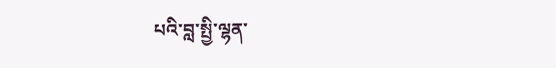པའི་བླ་སྤྱི་ལྷན་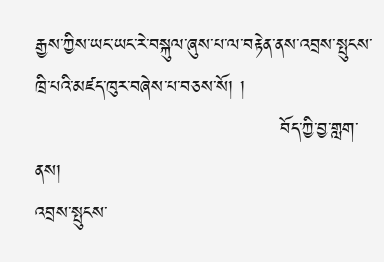རྒྱས་ཀྱིས་ཡང་ཡང་རེ་བསྐུལ་ཞུས་པ་ལ་བརྟེན་ནས་འབྲས་སྤུངས་ཁྲི་པའི་མཛད་ཁུར་བཞེས་པ་བཅས་སོ། །
                                      བོད་ཀྱི་བྱ་གླག་ནས།
འབྲས་སྤུངས་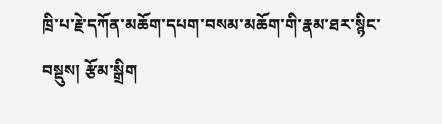ཁྲི་པ་རྗེ་དཀོན་མཆོག་དཔག་བསམ་མཆོག་གི་རྣམ་ཐར་སྙིང་བསྡུས། རྩོམ་སྒྲིག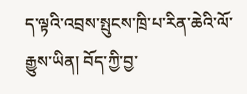ད་ལྟའི་འབྲས་སྤུངས་ཁྲི་པ་རིན་ཆེའི་ལོ་རྒྱུས་ཡིན། བོད་ཀྱི་བྱ་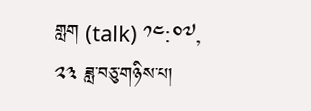གླག (talk) ༡༤:༠༧, ༢༣ ཟླ་བཅུ་གཉིས་པ།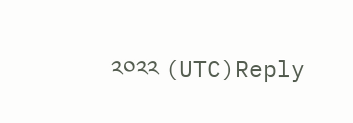༢༠༢༢ (UTC)Reply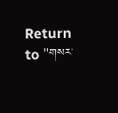Return to "གསར་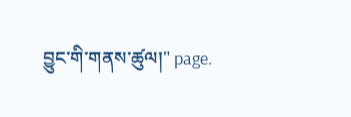བྱུང་གི་གནས་ཚུལ།" page.